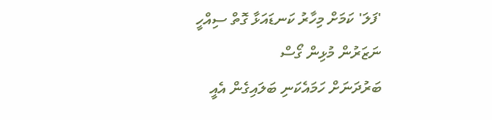'ފަލަ' ކަމަށް މިހާރު ކަނޑައަޅާ ގޮތް ސިއްހީ ނަޒަރުން މުޅިން ގޯސް
ބަރުދަނަށް ހަމައެކަނި ބަލައިގެން އެއީ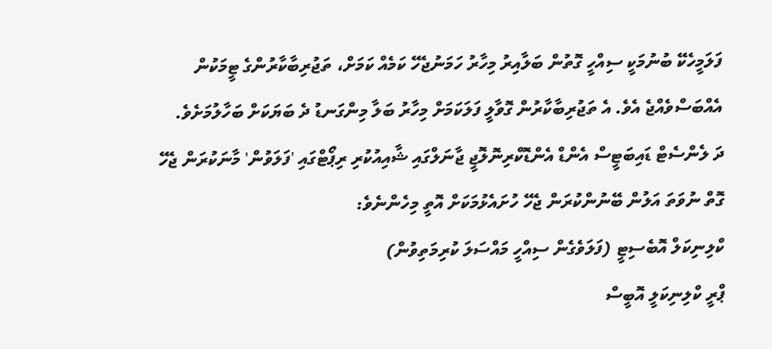ފަލަމީހެކޭ ބުނުމަކީ ސިއްހީ ގޮތުން ބަލާއިރު މިހާރު ހަމަނުޖެހޭ ކަމެއް ކަމަށް، ތަޖުރިބާކާރުންގެ ޓީމަކުން އެއްބަސްވެއްޖެ އެވެ. އެ ތަޖުރިބާކާރުން ގޮވާލީ ފަލަކަމަށް މިހާރު ބަލާ މިންގަނޑު ދެ ބަޔަކަށް ބަހާލުމަށެވެ.
ދަ ލެންސެޓް ޑައިބަޓީސް އެންޑް އެންޑޮކްރިނޮލޮޖީ ޖާނަލްގައި ޝާއިއުކުރި ރިޕޯޓްގައި 'ފަލަވުން' މާނަކުރަން ޖެހޭ ގޮތް ނުވަތަ އަލުން ބޭނުންކުރަން ޖެހޭ ހުށައެޅުމަކަށް އޮތީ މިހެންނެވެ:
ކްލިނިކަލް އޮބެސިޓީ (ފަލަވެގެން ސިއްހީ މައްސަލަ ކުރިމަތިވުން)
ޕްރީ ކްލިނިކަލީ އޮބީސް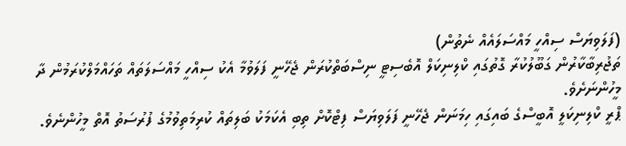(ފަލަވިޔަސް ސިއްހީ މައްސަލައެއް ނެތުން)
ތަޖުރިބާކާރުން ގަބޫލުކުރާ ގޮތުގައި ކްލިނިކަލް އޮބެސިޓީ ނިސްބަތްކުރަން ޖެހޭނީ ފަލަވުމާ އެކު ސިއްހީ މައްސަލަތައް ތަހައްމަލްކުރަމުން ދާ މީހުންނަށެވެ.
ޕްރީ ކްލިނިކަލީ އޮބީސްގެ ބައިގައި ހިމަނަން ޖެހޭނީ ފަލަވިޔަސް ފިޓްކޮށް ތިބި އެކަމަކު ބަލިތައް ކުރިމަތިވުމުގެ ފުރުސަތު އޮތް މީހުންނެވެ.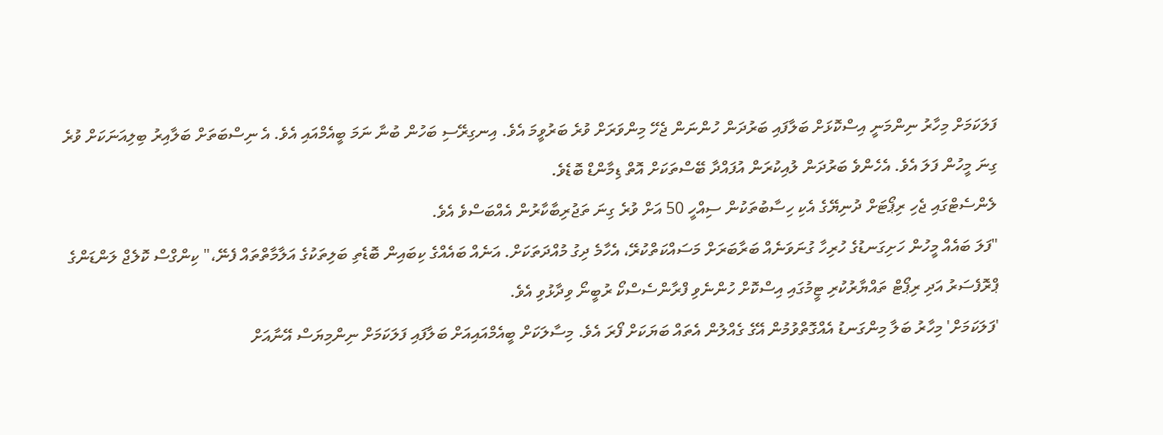ފަލަކަމަށް މިހާރު ނިންމަނީ އިސްކޮޅަށް ބަލާފައި ބަރުދަން ހުންނަން ޖެހޭ މިންވަރަށް ވުރެ ބަރުވީމަ އެވެ. އިނގިރޭސި ބަހުން ބުނާ ނަމަ ބީއެމްއައި އެވެ. އެ ނިސްބަތަށް ބަލާއިރު ބިލިއަނަކަށް ވުރެ ގިނަ މީހުން ފަލަ އެވެ. އެހެންވެ ބަރުދަން ލުއިކުރަން އުފައްދާ ބޭސްތަކަށް އޮތް ޑިމާންޑް ބޮޑެވެ.
ލެންސެޓްގައި ޖެހި ރިޕޯޓަށް ދުނިޔޭގެ އެކި ހިސާބުތަކުން ސިއްހީ 50 އަށް ވުރެ ގިނަ ތަޖުރިބާކާރުން އެއްބަސްވެ އެވެ.
"ފަލަ ބައެއް މީހުން ހަށިގަނޑުގެ ހުރިހާ ގުނަވަނެއް ބަރާބަރަށް މަސައްކަތްކުރޭ، އެހާމެ ދިގު މުއްދަތަކަށް. އަނެއް ބައެއްގެ ކިބައިން ބޮޑެތި ބަލިތަކުގެ އަލާމާތްތައް ފެނޭ،" ކިންގްސް ކޮލެޖް ލަންޑަންގެ ޕްރޮފެސަރު އަދި ރިޕޯޓް ތައްޔާރުކުރި ޓީމުގައި އިސްކޮށް ހުންނެވި ފްރާންސެސްކޯ ރުބީނޯ ވިދާޅުވި އެވެ.
'ފަލަކަމަށް' މިހާރު ބަލާ މިންގަނޑު އެއްގޮތްވުމުން އޭގެ ގެއްލުން އެތައް ބަޔަކަށް ފޯރަ އެވެ. މިސާލަކަށް ބީއެމްއައިއަށް ބަލާފައި ފަލަކަމަށް ނިންމިޔަސް އޭނާއަށް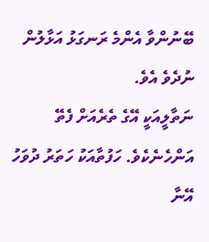ބޭނުންވާ އެންމެ ރަނގަޅު އަޅާލުން ނުދެވެ އެވެ.
ނަތާލީއަކީ އޭގެ ތެރެއަށް ފެތޭ އަންހެނެކެވެ. ހަފުތާއަކު ހަތަރު ދުވަހު އޭނާ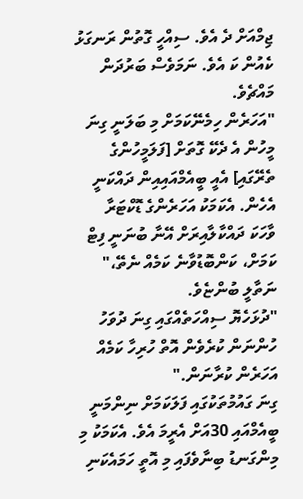ޖިމްއަށް ދެ އެވެ. ސިއްހީ ގޮތުން ރަނގަޅު ކެއުން ކަ އެވެ. ނަމަވެސް ބަރުދަން މައްޗެވެ.
"އަހަރެން ހިމެނޭކަމަށް މި ބަލަނީ ގިނަ މީހުން އެ ދެކޭ ގޮތަށް [ފަލަމީހުންގެ ތެރޭގައި] އެއީ ބީއެމްއައިއިން ދައްކަނީ އެހެން. އެކަމަކު އަހަރެންގެ ޑޮކްޓަރާ ވާހަކަ ދައްކާލާއިރަށް އޭނާ ބުނަނީ ފިޓް ކަމަށް، ކަންބޮޑުވާނެ ކަމެއް ނެތޭ،" ނަތާލީ ބުންޏެވެ.
"ދުޅަހެޔޮ ސިއްހަތެއްގައި ގިނަ ދުވަހު ހުންނަން ކުރެވެން އޮތް ހުރިހާ ކަމެއް އަހަރެން ކުރާނަން."
ގިނަ ގައުމުތަކުގައި ފަލަކަމަށް ނިންމަނީ ބީއެމްއައި 30އަށް އެރީމަ އެވެ. އެކަމަކު މި މިންގަނޑު ބިނާވެފައި މި އޮތީ ހަމައެކަނި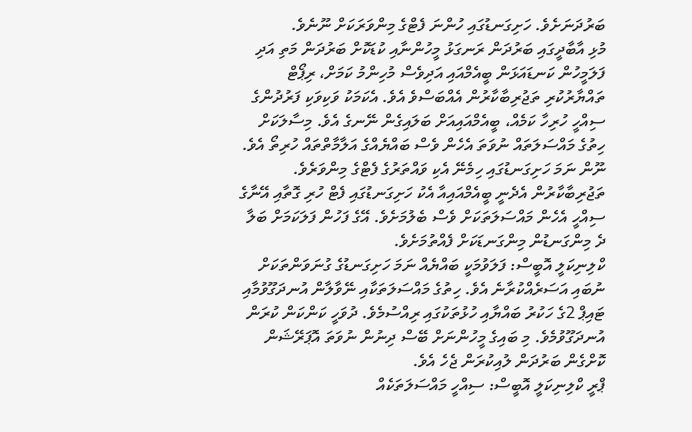ބަރުދަނަށެވެ. ހަށިގަނޑުގައި ހުންނަ ފެޓްގެ މިންވަރަކަށް ނޫނެވެ.
މުޅި އާބާދީގައި ބަރުދަން ރަނގަޅު މީހުންނާއި ކުޑަކޮށް ބަރުދަން މަތި އަދި ފަލަމީހުން ކަނޑައަޅަން ބީއެމްއައި އަދިވެސް މުހިންމު ކަމަށް، ރިޕޯޓް ތައްޔާރުކުރި ތަޖުރިބާކާރުން އެއްބަސްވެ އެވެ. އެކަމަކު ވަކިވަކި ފަރުދުންގެ ސިއްހީ ހުރިހާ ކަމެއް، ބީއެމްއައިއަށް ބަލައިގެން ނޭނގެ އެވެ. މިސާލަކަށް ހިތުގެ މައްސަލަތައް ނުވަތަ އެހެން ވެސް ބައްޔެއްގެ އަލާމާތްތައް ހުރިތޯ އެވެ. ނޫން ނަމަ ހަށިގަނޑުގައި ހިމެނޭ އެކި ވައްތަރުގެ ފެޓްގެ މިންވަރެވެ.
ތަޖުރިބާކާރުން އެދެނީ ބީއެމްއައިއާ އެކު ހަށިގަނޑުގައި ފެޓް ހުރި ގޮތާއި އޭނާގެ ސިއްހީ އެހެން މައްސަލަތަކަށް ވެސް ބެލުމަށެވެ. އޭގެ ފަހުން ފަލަކަމަށް ބަލާ ދެ މިންގަނޑުން މިންގަނޑަކަށް ފެއްތުމަށެވެ.
ކްލިނިކަލީ އޮބީސް: ފަލަވުމަކީ ބައްޔެއް ނަމަ ހަށިގަނޑުގެ ގުނަވަންތަކަށް ނުބައި އަސަރެއްކުރާނެ އެވެ. ހިތުގެ މައްސަލަތަކާއި ނޭވާލާން އުނދަގޫވުމާއި ޓައިޕް 2ގެ ހަކުރު ބައްޔާއި ހުޅުތަކުގައި ރިއްސުމެވެ. ދުވަހީ ކަންކަން ކުރަން އުނދަގޫވުމެވެ. މި ބައިގެ މީހުންނަށް ބޭސް ދިނުން ނުވަތަ އޮޕަރޭޝަން ކޮށްގެން ބަރުދަން ލުއިކުރަން ޖެހެ އެވެ.
ޕްރީ ކްލިނިކަލީ އޮބީސް: ސިއްހީ މައްސަލަތަކެއް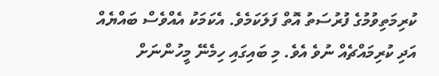ކުރިމަތިވުމުގެ ފުރުސަތު އޮތް ފަލަކަމެވެ. އެކަމަކު އެއްވެސް ބައްޔެއް އަދި ކުރިމައްޗެއް ނުވެ އެވެ. މި ބައިގައި ހިމެނޭ މީހުންނަށް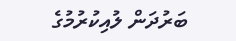ބަރުދަން ލުއިކުރުމުގެ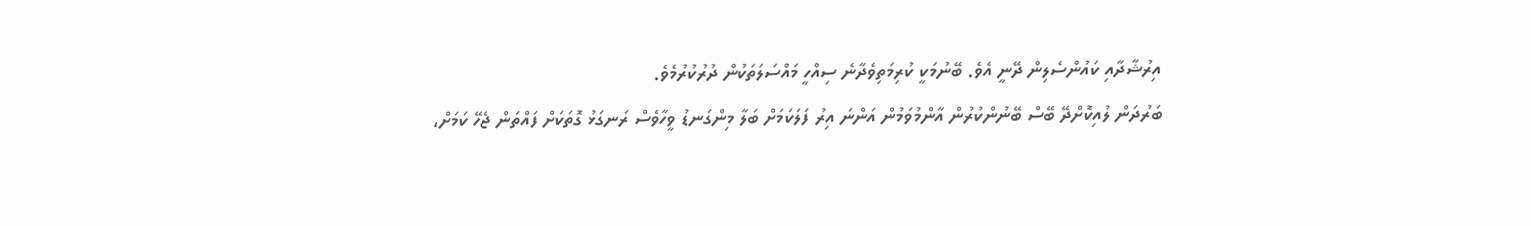އިރުޝާދާއި ކައުންސެލިން ދޭނީ އެވެ. ބޭނުމަކީ ކުރިމަތިވެދާނެ ސިއްހީ މައްސަލަތަކުން ދުރުކުރުމެވެ.
ބަރުދަން ލުއިކޮށްދޭ ބޭސް ބޭނުންކުރުން އާންމުވަމުން އަންނަ އިރު ފަލަކަމަށް ބަލާ މިންގަނޑު ވީހާވެސް ރަނގަޅު ގޮތަކަށް ފައްތަން ޖެހޭ ކަމަށް،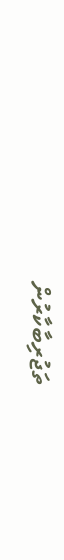ތަޖުރިބާކާރުން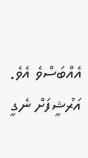އެއްބަސްވެ އެވެ.
އަރުޝީފަށް ނެގީ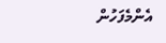އެންމެފަހުން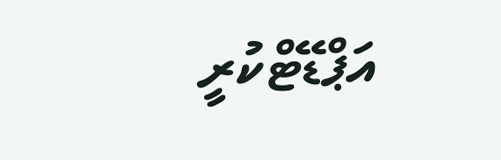އަޕްޑޭޓްކުރީ